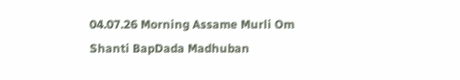04.07.26 Morning Assame Murli Om Shanti BapDada Madhuban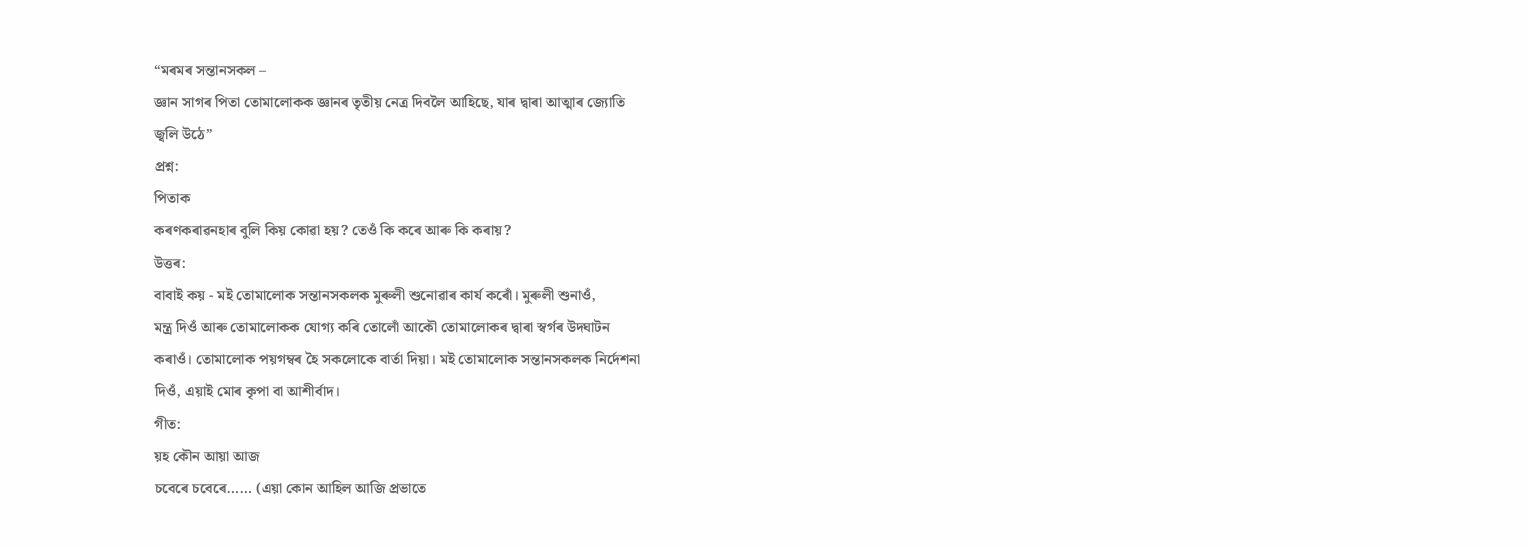“মৰমৰ সন্তানসকল –
জ্ঞান সাগৰ পিতা তোমালোকক জ্ঞানৰ তৃতীয় নেত্ৰ দিবলৈ আহিছে, যাৰ দ্বাৰা আত্মাৰ জ্যোতি
জ্বলি উঠে”
প্ৰশ্ন:
পিতাক
কৰণকৰাৱনহাৰ বুলি কিয় কোৱা হয়? তেওঁ কি কৰে আৰু কি কৰায়?
উত্তৰ:
বাবাই কয় - মই তোমালোক সন্তানসকলক মুৰুলী শুনোৱাৰ কাৰ্য কৰোঁ। মুৰুলী শুনাওঁ,
মন্ত্ৰ দিওঁ আৰু তোমালোকক যোগ্য কৰি তোলোঁ আকৌ তোমালোকৰ দ্বাৰা স্বৰ্গৰ উদ্ঘাটন
কৰাওঁ। তোমালোক পয়গম্বৰ হৈ সকলোকে বাৰ্তা দিয়া। মই তোমালোক সন্তানসকলক নিৰ্দেশনা
দিওঁ, এয়াই মোৰ কৃপা বা আশীৰ্বাদ।
গীত:
য়হ কৌন আয়া আজ
চবেৰে চবেৰে…… (এয়া কোন আহিল আজি প্ৰভাতে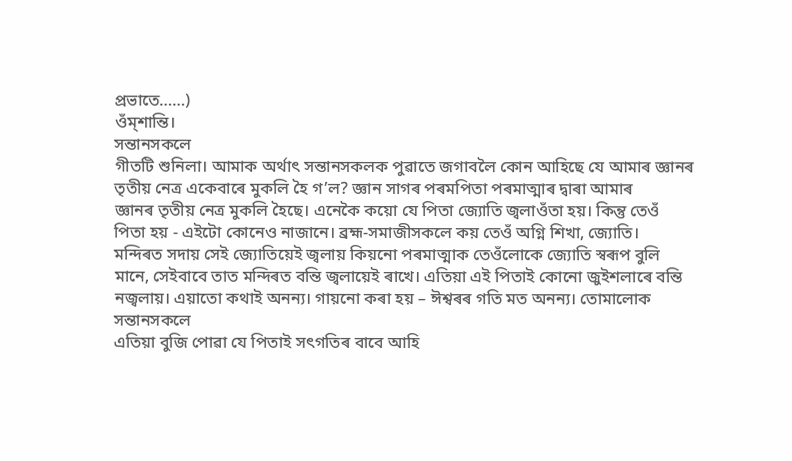প্ৰভাতে……)
ওঁম্শান্তি।
সন্তানসকলে
গীতটি শুনিলা। আমাক অৰ্থাৎ সন্তানসকলক পুৱাতে জগাবলৈ কোন আহিছে যে আমাৰ জ্ঞানৰ
তৃতীয় নেত্ৰ একেবাৰে মুকলি হৈ গ’ল? জ্ঞান সাগৰ পৰমপিতা পৰমাত্মাৰ দ্বাৰা আমাৰ
জ্ঞানৰ তৃতীয় নেত্ৰ মুকলি হৈছে। এনেকৈ কয়ো যে পিতা জ্যোতি জ্বলাওঁতা হয়। কিন্তু তেওঁ
পিতা হয় - এইটো কোনেও নাজানে। ব্ৰহ্ম-সমাজীসকলে কয় তেওঁ অগ্নি শিখা, জ্যোতি।
মন্দিৰত সদায় সেই জ্যোতিয়েই জ্বলায় কিয়নো পৰমাত্মাক তেওঁলোকে জ্যোতি স্বৰূপ বুলি
মানে, সেইবাবে তাত মন্দিৰত বন্তি জ্বলায়েই ৰাখে। এতিয়া এই পিতাই কোনো জুইশলাৰে বন্তি
নজ্বলায়। এয়াতো কথাই অনন্য। গায়নো কৰা হয় – ঈশ্বৰৰ গতি মত অনন্য। তোমালোক সন্তানসকলে
এতিয়া বুজি পোৱা যে পিতাই সৎগতিৰ বাবে আহি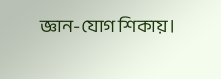জ্ঞান-যোগ শিকায়।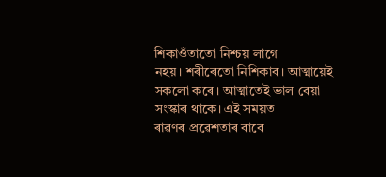শিকাওঁতাতো নিশ্চয় লাগে
নহয়। শৰীৰেতো নিশিকাব। আত্মায়েই সকলো কৰে। আত্মাতেই ভাল বেয়া সংস্কাৰ থাকে। এই সময়ত
ৰাৱণৰ প্ৰৱেশতাৰ বাবে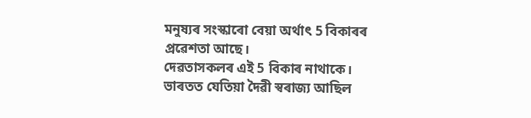মনুষ্যৰ সংস্কাৰো বেয়া অৰ্থাৎ 5 বিকাৰৰ প্ৰৱেশতা আছে।
দেৱতাসকলৰ এই 5 বিকাৰ নাথাকে। ভাৰতত যেতিয়া দৈৱী স্বৰাজ্য আছিল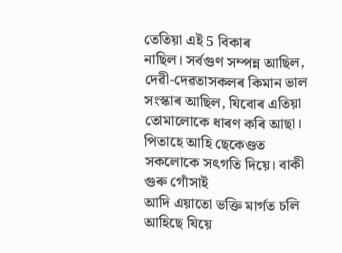তেতিয়া এই 5 বিকাৰ
নাছিল। সৰ্বগুণ সম্পন্ন আছিল, দেৱী-দেৱতাসকলৰ কিমান ভাল সংস্কাৰ আছিল, যিবোৰ এতিয়া
তোমালোকে ধাৰণ কৰি আছা। পিতাহে আহি ছেকেণ্ডত সকলোকে সৎগতি দিয়ে। বাকী গুৰু গোঁসাই
আদি এয়াতো ভক্তি মাৰ্গত চলি আহিছে যিয়ে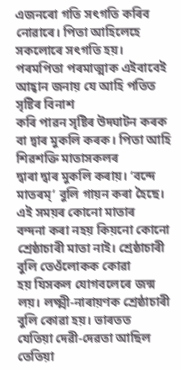এজনৰো গতি সৎগতি কৰিব নোৱাৰে। পিতা আহিলেহে
সকলোৰে সৎগতি হয়। পৰমপিতা পৰমাত্মাক এইবাবেই আহ্বান জনায় যে আহি পতিত সৃষ্টিৰ বিনাশ
কৰি পাৱন সৃষ্টিৰ উদ্ঘাটন কৰক বা দ্বাৰ মুকলি কৰক। পিতা আহি শিৱশক্তি মাতাসকলৰ
দ্বাৰা দ্বাৰ মুকলি কৰায়। ‘বন্দে মাতৰম্’ বুলি গায়ন কৰা হৈছে। এই সময়ৰ কোনো মাতাৰ
বন্দনা কৰা নহয় কিয়নো কোনো শ্ৰেষ্ঠাচাৰী মাতা নাই। শ্ৰেষ্ঠাচাৰী বুলি তেওঁলোকক কোৱা
হয় যিসকল যোগবলেৰে জন্ম লয়। লক্ষ্মী-নাৰায়ণক শ্ৰেষ্ঠাচাৰী বুলি কোৱা হয়। ভাৰতত
যেতিয়া দেৱী-দেৱতা আছিল তেতিয়া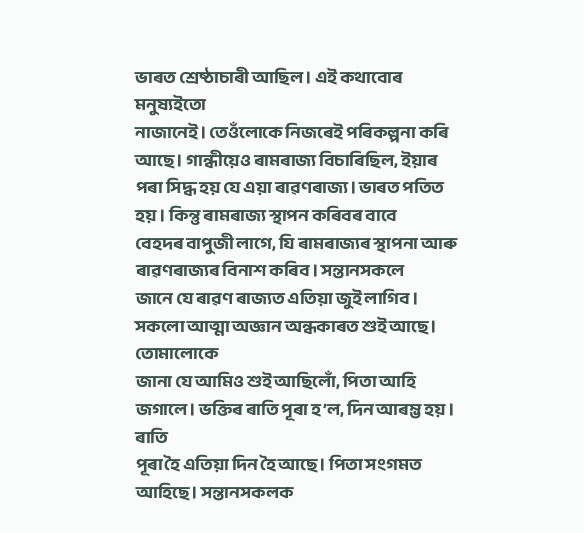ভাৰত শ্ৰেষ্ঠাচাৰী আছিল। এই কথাবোৰ মনুষ্যইতো
নাজানেই। তেওঁলোকে নিজৰেই পৰিকল্পনা কৰি আছে। গান্ধীয়েও ৰামৰাজ্য বিচাৰিছিল, ইয়াৰ
পৰা সিদ্ধ হয় যে এয়া ৰাৱণৰাজ্য। ভাৰত পতিত হয়। কিন্তু ৰামৰাজ্য স্থাপন কৰিবৰ বাবে
বেহদৰ বাপুজী লাগে, যি ৰামৰাজ্যৰ স্থাপনা আৰু ৰাৱণৰাজ্যৰ বিনাশ কৰিব। সন্তানসকলে
জানে যে ৰাৱণ ৰাজ্যত এতিয়া জুই লাগিব। সকলো আত্মা অজ্ঞান অন্ধকাৰত শুই আছে। তোমালোকে
জানা যে আমিও শুই আছিলোঁ, পিতা আহি জগালে। ভক্তিৰ ৰাতি পূৰা হ’ল, দিন আৰম্ভ হয়। ৰাতি
পূৰা হৈ এতিয়া দিন হৈ আছে। পিতা সংগমত আহিছে। সন্তানসকলক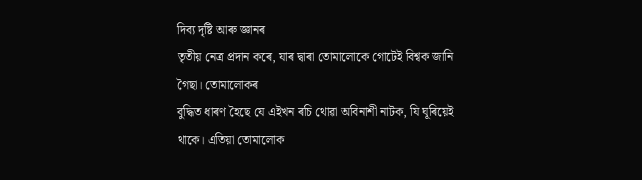দিব্য দৃষ্টি আৰু জ্ঞানৰ
তৃতীয় নেত্ৰ প্ৰদান কৰে, যাৰ দ্বাৰা তোমালোকে গোটেই বিশ্বক জানি গৈছা। তোমালোকৰ
বুদ্ধিত ধাৰণ হৈছে যে এইখন ৰচি থোৱা অবিনাশী নাটক, যি ঘূৰিয়েই থাকে। এতিয়া তোমালোক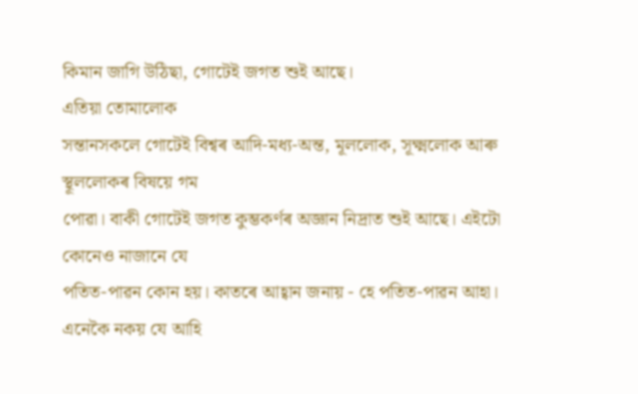কিমান জাগি উঠিছা, গোটেই জগত শুই আছে।
এতিয়া তোমালোক
সন্তানসকলে গোটেই বিশ্বৰ আদি-মধ্য-অন্ত, মূললোক, সূক্ষ্মলোক আৰু স্থূললোকৰ বিষয়ে গম
পোৱা। বাকী গোটেই জগত কুম্ভকৰ্ণৰ অজ্ঞান নিদ্ৰাত শুই আছে। এইটো কোনেও নাজানে যে
পতিত-পাৱন কোন হয়। কাতৰে আহ্বান জনায় - হে পতিত-পাৱন আহা। এনেকৈ নকয় যে আহি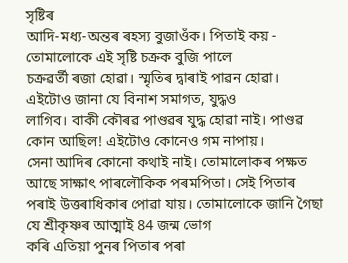সৃষ্টিৰ
আদি-মধ্য-অন্তৰ ৰহস্য বুজাওঁক। পিতাই কয় - তোমালোকে এই সৃষ্টি চক্ৰক বুজি পালে
চক্ৰৱৰ্তী ৰজা হোৱা। স্মৃতিৰ দ্বাৰাই পাৱন হোৱা। এইটোও জানা যে বিনাশ সমাগত, যুদ্ধও
লাগিব। বাকী কৌৰৱ পাণ্ডৱৰ যুদ্ধ হোৱা নাই। পাণ্ডৱ কোন আছিল! এইটোও কোনেও গম নাপায়।
সেনা আদিৰ কোনো কথাই নাই। তোমালোকৰ পক্ষত আছে সাক্ষাৎ পাৰলৌকিক পৰমপিতা। সেই পিতাৰ
পৰাই উত্তৰাধিকাৰ পোৱা যায়। তোমালোকে জানি গৈছা যে শ্ৰীকৃষ্ণৰ আত্মাই 84 জন্ম ভোগ
কৰি এতিয়া পুনৰ পিতাৰ পৰা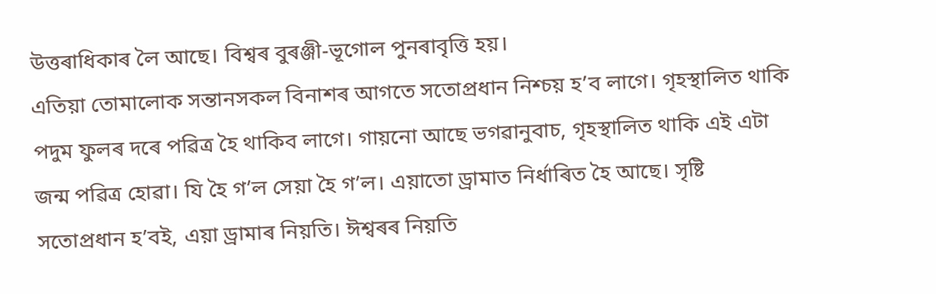উত্তৰাধিকাৰ লৈ আছে। বিশ্বৰ বুৰঞ্জী-ভূগোল পুনৰাবৃত্তি হয়।
এতিয়া তোমালোক সন্তানসকল বিনাশৰ আগতে সতোপ্ৰধান নিশ্চয় হ’ব লাগে। গৃহস্থালিত থাকি
পদুম ফুলৰ দৰে পৱিত্ৰ হৈ থাকিব লাগে। গায়নো আছে ভগৱানুবাচ, গৃহস্থালিত থাকি এই এটা
জন্ম পৱিত্ৰ হোৱা। যি হৈ গ’ল সেয়া হৈ গ’ল। এয়াতো ড্ৰামাত নিৰ্ধাৰিত হৈ আছে। সৃষ্টি
সতোপ্ৰধান হ’বই, এয়া ড্ৰামাৰ নিয়তি। ঈশ্বৰৰ নিয়তি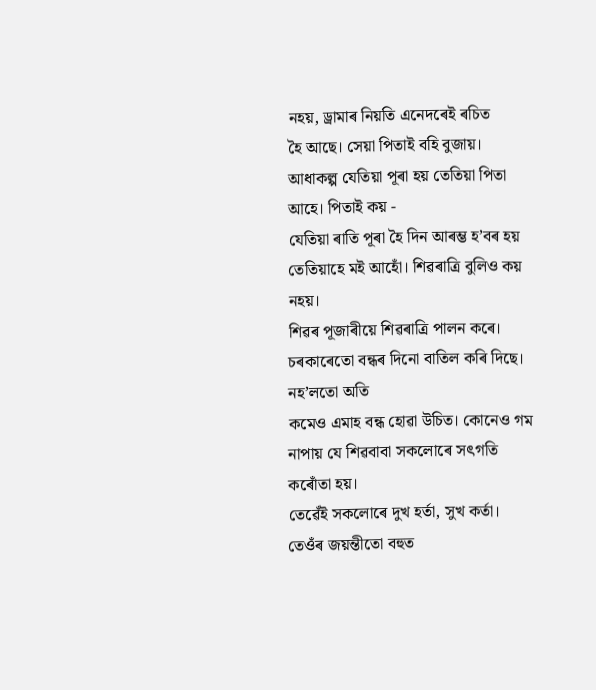নহয়, ড্ৰামাৰ নিয়তি এনেদৰেই ৰচিত
হৈ আছে। সেয়া পিতাই বহি বুজায়। আধাকল্প যেতিয়া পূৰা হয় তেতিয়া পিতা আহে। পিতাই কয় -
যেতিয়া ৰাতি পূৰা হৈ দিন আৰম্ভ হ’বৰ হয় তেতিয়াহে মই আহোঁ। শিৱৰাত্ৰি বুলিও কয় নহয়।
শিৱৰ পূজাৰীয়ে শিৱৰাত্ৰি পালন কৰে। চৰকাৰেতো বন্ধৰ দিনো বাতিল কৰি দিছে। নহ’লতো অতি
কমেও এমাহ বন্ধ হোৱা উচিত। কোনেও গম নাপায় যে শিৱবাবা সকলোৰে সৎগতি কৰোঁতা হয়।
তেৱেঁই সকলোৰে দুখ হৰ্তা, সুখ কৰ্তা। তেওঁৰ জয়ন্তীতো বহুত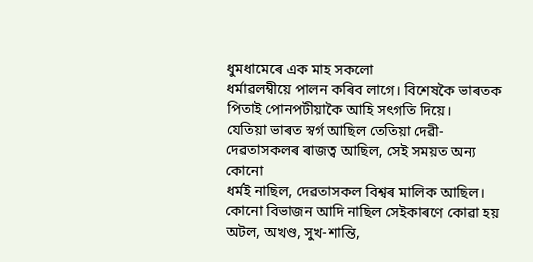ধুমধামেৰে এক মাহ সকলো
ধৰ্মাৱলম্বীয়ে পালন কৰিব লাগে। বিশেষকৈ ভাৰতক পিতাই পোনপটীয়াকৈ আহি সৎগতি দিয়ে।
যেতিয়া ভাৰত স্বৰ্গ আছিল তেতিয়া দেৱী-দেৱতাসকলৰ ৰাজত্ব আছিল, সেই সময়ত অন্য কোনো
ধৰ্মই নাছিল, দেৱতাসকল বিশ্বৰ মালিক আছিল। কোনো বিভাজন আদি নাছিল সেইকাৰণে কোৱা হয়
অটল, অখণ্ড, সুখ-শান্তি,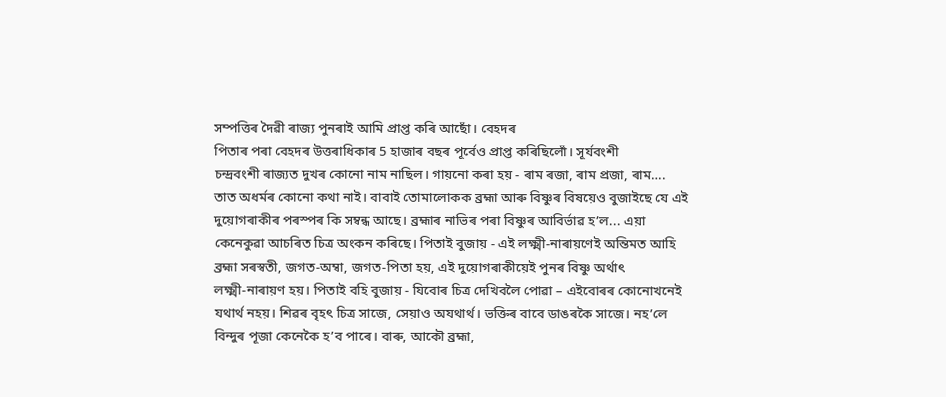সম্পত্তিৰ দৈৱী ৰাজ্য পুনৰাই আমি প্ৰাপ্ত কৰি আছোঁ। বেহদৰ
পিতাৰ পৰা বেহদৰ উত্তৰাধিকাৰ 5 হাজাৰ বছৰ পূৰ্বেও প্ৰাপ্ত কৰিছিলোঁ। সূৰ্যবংশী
চন্দ্ৰবংশী ৰাজ্যত দুখৰ কোনো নাম নাছিল। গায়নো কৰা হয় - ৰাম ৰজা, ৰাম প্ৰজা, ৰাম….
তাত অধৰ্মৰ কোনো কথা নাই। বাবাই তোমালোকক ব্ৰহ্মা আৰু বিষ্ণুৰ বিষয়েও বুজাইছে যে এই
দুয়োগৰাকীৰ পৰস্পৰ কি সম্বন্ধ আছে। ব্ৰহ্মাৰ নাভিৰ পৰা বিষ্ণুৰ আবিৰ্ভাৱ হ’ল... এয়া
কেনেকুৱা আচৰিত চিত্ৰ অংকন কৰিছে। পিতাই বুজায় - এই লক্ষ্মী-নাৰায়ণেই অন্তিমত আহি
ব্ৰহ্মা সৰস্বতী, জগত-অম্বা, জগত-পিতা হয়, এই দুয়োগৰাকীয়েই পুনৰ বিষ্ণু অৰ্থাৎ
লক্ষ্মী-নাৰায়ণ হয়। পিতাই বহি বুজায় - যিবোৰ চিত্ৰ দেখিবলৈ পোৱা – এইবোৰৰ কোনোখনেই
যথাৰ্থ নহয়। শিৱৰ বৃহৎ চিত্ৰ সাজে, সেয়াও অযথাৰ্থ। ভক্তিৰ বাবে ডাঙৰকৈ সাজে। নহ’লে
বিন্দুৰ পূজা কেনেকৈ হ’ব পাৰে। বাৰু, আকৌ ব্ৰহ্মা,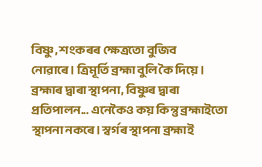বিষ্ণু, শংকৰৰ ক্ষেত্ৰতো বুজিব
নোৱাৰে। ত্ৰিমূৰ্তি ব্ৰহ্মা বুলি কৈ দিয়ে। ব্ৰহ্মাৰ দ্বাৰা স্থাপনা, বিষ্ণুৰ দ্বাৰা
প্ৰতিপালন... এনেকৈও কয় কিন্তু ব্ৰহ্মাইতো স্থাপনা নকৰে। স্বৰ্গৰ স্থাপনা ব্ৰহ্মাই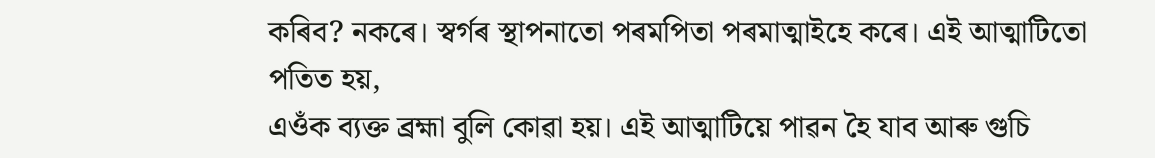কৰিব? নকৰে। স্বৰ্গৰ স্থাপনাতো পৰমপিতা পৰমাত্মাইহে কৰে। এই আত্মাটিতো পতিত হয়,
এওঁক ব্যক্ত ব্ৰহ্মা বুলি কোৱা হয়। এই আত্মাটিয়ে পাৱন হৈ যাব আৰু গুচি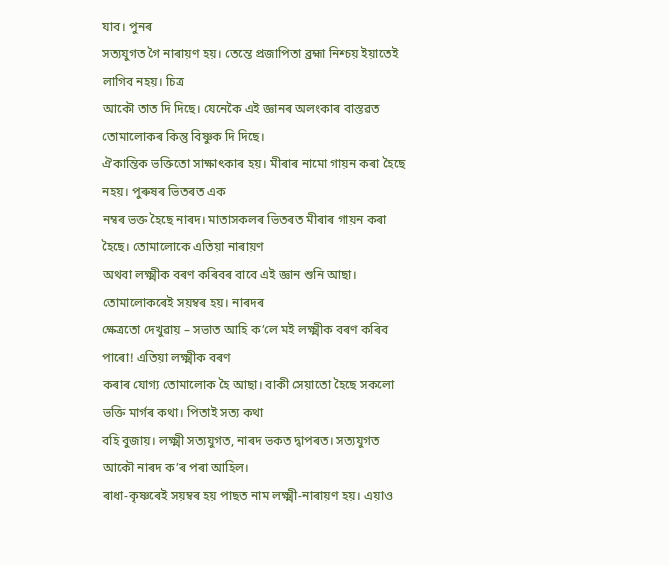যাব। পুনৰ
সত্যযুগত গৈ নাৰায়ণ হয়। তেন্তে প্ৰজাপিতা ব্ৰহ্মা নিশ্চয় ইয়াতেই লাগিব নহয়। চিত্ৰ
আকৌ তাত দি দিছে। যেনেকৈ এই জ্ঞানৰ অলংকাৰ বাস্তৱত তোমালোকৰ কিন্তু বিষ্ণুক দি দিছে।
ঐকান্তিক ভক্তিতো সাক্ষাৎকাৰ হয়। মীৰাৰ নামো গায়ন কৰা হৈছে নহয়। পুৰুষৰ ভিতৰত এক
নম্বৰ ভক্ত হৈছে নাৰদ। মাতাসকলৰ ভিতৰত মীৰাৰ গায়ন কৰা হৈছে। তোমালোকে এতিয়া নাৰায়ণ
অথবা লক্ষ্মীক বৰণ কৰিবৰ বাবে এই জ্ঞান শুনি আছা। তোমালোকৰেই সয়ম্বৰ হয়। নাৰদৰ
ক্ষেত্ৰতো দেখুৱায় – সভাত আহি ক’লে মই লক্ষ্মীক বৰণ কৰিব পাৰো! এতিয়া লক্ষ্মীক বৰণ
কৰাৰ যোগ্য তোমালোক হৈ আছা। বাকী সেয়াতো হৈছে সকলো ভক্তি মাৰ্গৰ কথা। পিতাই সত্য কথা
বহি বুজায়। লক্ষ্মী সত্যযুগত, নাৰদ ভকত দ্বাপৰত। সত্যযুগত আকৌ নাৰদ ক’ৰ পৰা আহিল।
ৰাধা-কৃষ্ণৰেই সয়ম্বৰ হয় পাছত নাম লক্ষ্মী-নাৰায়ণ হয়। এয়াও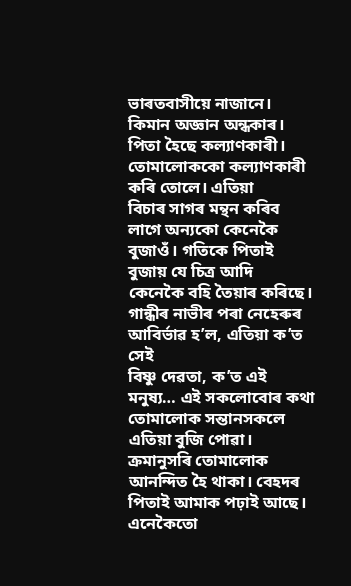ভাৰতবাসীয়ে নাজানে।
কিমান অজ্ঞান অন্ধকাৰ। পিতা হৈছে কল্যাণকাৰী। তোমালোককো কল্যাণকাৰী কৰি তোলে। এতিয়া
বিচাৰ সাগৰ মন্থন কৰিব লাগে অন্যকো কেনেকৈ বুজাওঁ। গতিকে পিতাই বুজায় যে চিত্ৰ আদি
কেনেকৈ বহি তৈয়াৰ কৰিছে। গান্ধীৰ নাভীৰ পৰা নেহেৰুৰ আবিৰ্ভাৱ হ’ল, এতিয়া ক’ত সেই
বিষ্ণু দেৱতা, ক’ত এই মনুষ্য… এই সকলোবোৰ কথা তোমালোক সন্তানসকলে এতিয়া বুজি পোৱা।
ক্ৰমানুসৰি তোমালোক আনন্দিত হৈ থাকা। বেহদৰ পিতাই আমাক পঢ়াই আছে। এনেকৈতো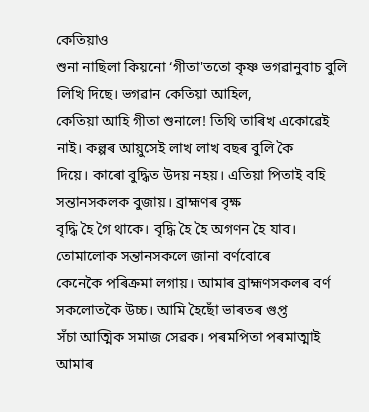কেতিয়াও
শুনা নাছিলা কিয়নো ‘গীতা'ততো কৃষ্ণ ভগৱানুবাচ বুলি লিখি দিছে। ভগৱান কেতিয়া আহিল,
কেতিয়া আহি গীতা শুনালে! তিথি তাৰিখ একোৱেই নাই। কল্পৰ আয়ুসেই লাখ লাখ বছৰ বুলি কৈ
দিয়ে। কাৰো বুদ্ধিত উদয় নহয়। এতিয়া পিতাই বহি সন্তানসকলক বুজায়। ব্ৰাহ্মণৰ বৃক্ষ
বৃদ্ধি হৈ গৈ থাকে। বৃদ্ধি হৈ হৈ অগণন হৈ যাব। তোমালোক সন্তানসকলে জানা বৰ্ণবোৰে
কেনেকৈ পৰিক্ৰমা লগায়। আমাৰ ব্ৰাহ্মণসকলৰ বৰ্ণ সকলোতকৈ উচ্চ। আমি হৈছোঁ ভাৰতৰ গুপ্ত
সঁচা আত্মিক সমাজ সেৱক। পৰমপিতা পৰমাত্মাই আমাৰ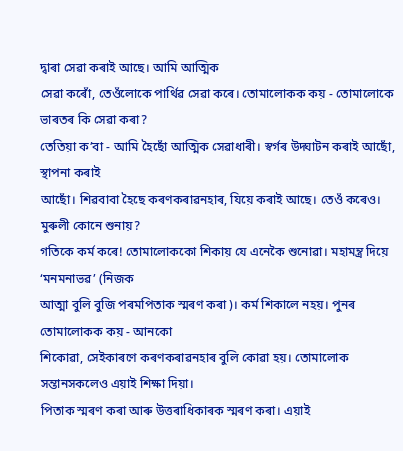দ্বাৰা সেৱা কৰাই আছে। আমি আত্মিক
সেৱা কৰোঁ, তেওঁলোকে পাৰ্থিৱ সেৱা কৰে। তোমালোকক কয় - তোমালোকে ভাৰতৰ কি সেৱা কৰা?
তেতিয়া ক’বা - আমি হৈছোঁ আত্মিক সেৱাধাৰী। স্বৰ্গৰ উদ্ঘাটন কৰাই আছোঁ, স্থাপনা কৰাই
আছোঁ। শিৱবাবা হৈছে কৰণকৰাৱনহাৰ, যিয়ে কৰাই আছে। তেওঁ কৰেও। মুৰুলী কোনে শুনায়?
গতিকে কৰ্ম কৰে! তোমালোককো শিকায় যে এনেকৈ শুনোৱা। মহামন্ত্ৰ দিয়ে ‘মনমনাভৱ’ (নিজক
আত্মা বুলি বুজি পৰমপিতাক স্মৰণ কৰা)। কৰ্ম শিকালে নহয়। পুনৰ তোমালোকক কয় - আনকো
শিকোৱা, সেইকাৰণে কৰণকৰাৱনহাৰ বুলি কোৱা হয়। তোমালোক সন্তানসকলেও এয়াই শিক্ষা দিয়া।
পিতাক স্মৰণ কৰা আৰু উত্তৰাধিকাৰক স্মৰণ কৰা। এয়াই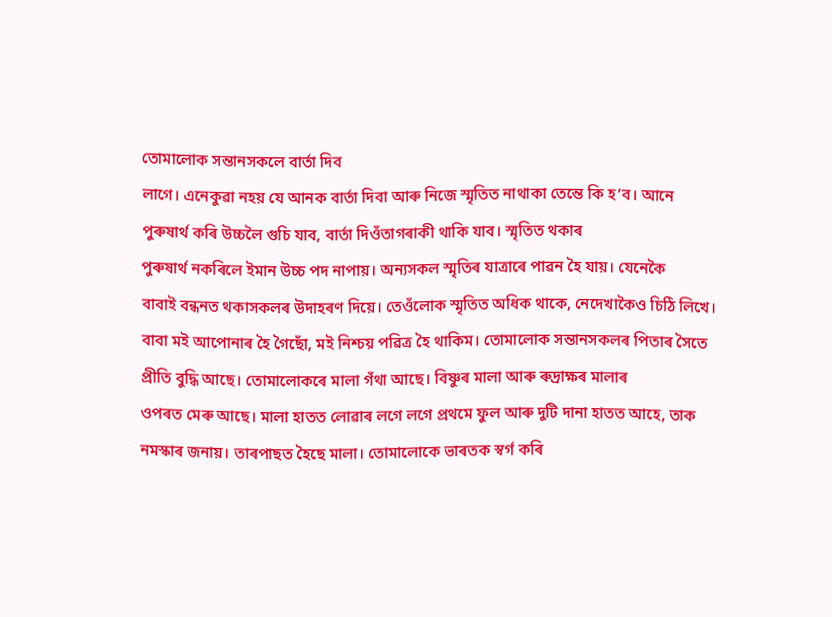তোমালোক সন্তানসকলে বাৰ্তা দিব
লাগে। এনেকুৱা নহয় যে আনক বাৰ্তা দিবা আৰু নিজে স্মৃতিত নাথাকা তেন্তে কি হ’ব। আনে
পুৰুষাৰ্থ কৰি উচ্চলৈ গুচি যাব, বাৰ্তা দিওঁতাগৰাকী থাকি যাব। স্মৃতিত থকাৰ
পুৰুষাৰ্থ নকৰিলে ইমান উচ্চ পদ নাপায়। অন্যসকল স্মৃতিৰ যাত্ৰাৰে পাৱন হৈ যায়। যেনেকৈ
বাবাই বন্ধনত থকাসকলৰ উদাহৰণ দিয়ে। তেওঁলোক স্মৃতিত অধিক থাকে, নেদেখাকৈও চিঠি লিখে।
বাবা মই আপোনাৰ হৈ গৈছোঁ, মই নিশ্চয় পৱিত্ৰ হৈ থাকিম। তোমালোক সন্তানসকলৰ পিতাৰ সৈতে
প্ৰীতি বুদ্ধি আছে। তোমালোকৰে মালা গঁথা আছে। বিষ্ণুৰ মালা আৰু ৰুদ্ৰাক্ষৰ মালাৰ
ওপৰত মেৰু আছে। মালা হাতত লোৱাৰ লগে লগে প্ৰথমে ফুল আৰু দুটি দানা হাতত আহে, তাক
নমস্কাৰ জনায়। তাৰপাছত হৈছে মালা। তোমালোকে ভাৰতক স্বৰ্গ কৰি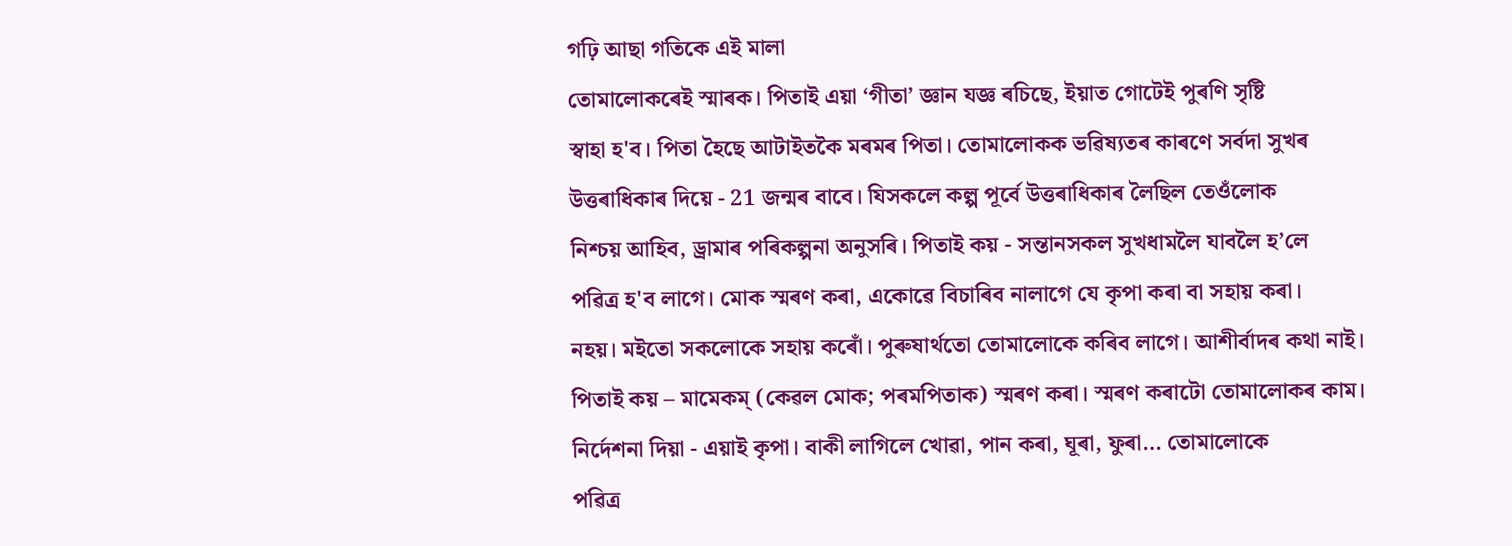গঢ়ি আছা গতিকে এই মালা
তোমালোকৰেই স্মাৰক। পিতাই এয়া ‘গীতা’ জ্ঞান যজ্ঞ ৰচিছে, ইয়াত গোটেই পুৰণি সৃষ্টি
স্বাহা হ'ব। পিতা হৈছে আটাইতকৈ মৰমৰ পিতা। তোমালোকক ভৱিষ্যতৰ কাৰণে সৰ্বদা সুখৰ
উত্তৰাধিকাৰ দিয়ে - 21 জন্মৰ বাবে। যিসকলে কল্প পূৰ্বে উত্তৰাধিকাৰ লৈছিল তেওঁলোক
নিশ্চয় আহিব, ড্ৰামাৰ পৰিকল্পনা অনুসৰি। পিতাই কয় - সন্তানসকল সুখধামলৈ যাবলৈ হ’লে
পৱিত্ৰ হ'ব লাগে। মোক স্মৰণ কৰা, একোৱে বিচাৰিব নালাগে যে কৃপা কৰা বা সহায় কৰা।
নহয়। মইতো সকলোকে সহায় কৰোঁ। পুৰুষাৰ্থতো তোমালোকে কৰিব লাগে। আশীৰ্বাদৰ কথা নাই।
পিতাই কয় – মামেকম্ (কেৱল মোক; পৰমপিতাক) স্মৰণ কৰা। স্মৰণ কৰাটো তোমালোকৰ কাম।
নিৰ্দেশনা দিয়া - এয়াই কৃপা। বাকী লাগিলে খোৱা, পান কৰা, ঘূৰা, ফুৰা… তোমালোকে
পৱিত্ৰ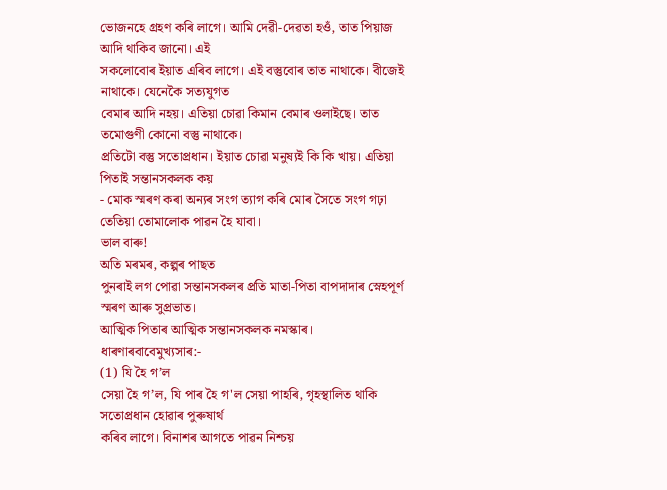ভোজনহে গ্ৰহণ কৰি লাগে। আমি দেৱী-দেৱতা হওঁ, তাত পিয়াজ আদি থাকিব জানো। এই
সকলোবোৰ ইয়াত এৰিব লাগে। এই বস্তুবোৰ তাত নাথাকে। বীজেই নাথাকে। যেনেকৈ সত্যযুগত
বেমাৰ আদি নহয়। এতিয়া চোৱা কিমান বেমাৰ ওলাইছে। তাত তমোগুণী কোনো বস্তু নাথাকে।
প্ৰতিটো বস্তু সতোপ্ৰধান। ইয়াত চোৱা মনুষ্যই কি কি খায়। এতিয়া পিতাই সন্তানসকলক কয়
- মোক স্মৰণ কৰা অন্যৰ সংগ ত্যাগ কৰি মোৰ সৈতে সংগ গঢ়া তেতিয়া তোমালোক পাৱন হৈ যাবা।
ভাল বাৰু!
অতি মৰমৰ, কল্পৰ পাছত
পুনৰাই লগ পোৱা সন্তানসকলৰ প্ৰতি মাতা-পিতা বাপদাদাৰ স্নেহপূৰ্ণ স্মৰণ আৰু সুপ্ৰভাত।
আত্মিক পিতাৰ আত্মিক সন্তানসকলক নমস্কাৰ।
ধাৰণাৰবাবেমুখ্যসাৰ:-
(1) যি হৈ গ’ল
সেয়া হৈ গ’ল, যি পাৰ হৈ গ'ল সেয়া পাহৰি, গৃহস্থালিত থাকি সতোপ্ৰধান হোৱাৰ পুৰুষাৰ্থ
কৰিব লাগে। বিনাশৰ আগতে পাৱন নিশ্চয়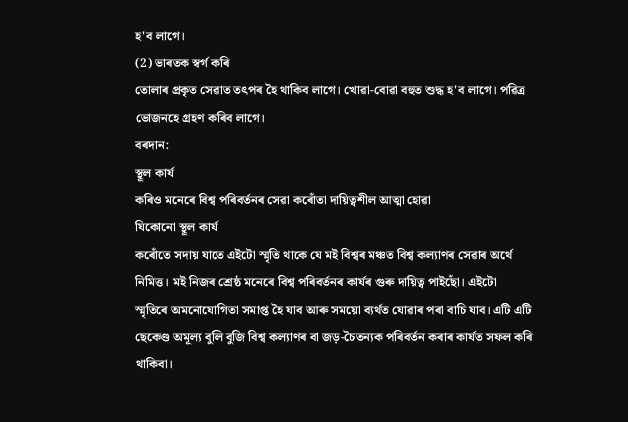হ'ব লাগে।
(2) ভাৰতক স্বৰ্গ কৰি
তোলাৰ প্ৰকৃত সেৱাত তৎপৰ হৈ থাকিব লাগে। খোৱা-বোৱা বহুত শুদ্ধ হ'ব লাগে। পৱিত্ৰ
ভোজনহে গ্ৰহণ কৰিব লাগে।
বৰদান:
স্থূল কাৰ্য
কৰিও মনেৰে বিশ্ব পৰিবৰ্তনৰ সেৱা কৰোঁতা দায়িত্বশীল আত্মা হোৱা
যিকোনো স্থূল কাৰ্য
কৰোঁতে সদায় যাতে এইটো স্মৃতি থাকে যে মই বিশ্বৰ মঞ্চত বিশ্ব কল্যাণৰ সেৱাৰ অৰ্থে
নিমিত্ত। মই নিজৰ শ্ৰেষ্ঠ মনেৰে বিশ্ব পৰিবৰ্তনৰ কাৰ্যৰ গুৰু দায়িত্ব পাইছোঁ। এইটো
স্মৃতিৰে অমনোযোগিতা সমাপ্ত হৈ যাব আৰু সময়ো ব্যৰ্থত যোৱাৰ পৰা বাচি যাব। এটি এটি
ছেকেণ্ড অমূল্য বুলি বুজি বিশ্ব কল্যাণৰ বা জড়-চৈতন্যক পৰিবৰ্তন কৰাৰ কাৰ্যত সফল কৰি
থাকিবা।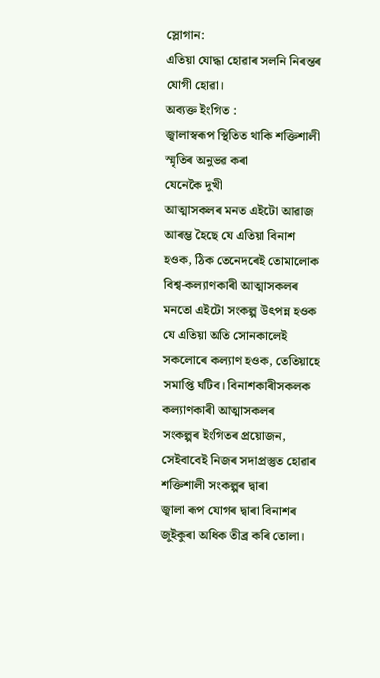স্লোগান:
এতিয়া যোদ্ধা হোৱাৰ সলনি নিৰন্তৰ যোগী হোৱা।
অব্যক্ত ইংগিত :
জ্বালাস্বৰূপ স্থিতিত থাকি শক্তিশালী স্মৃতিৰ অনুভৱ কৰা
যেনেকৈ দুখী
আত্মাসকলৰ মনত এইটো আৱাজ আৰম্ভ হৈছে যে এতিয়া বিনাশ হওক, ঠিক তেনেদৰেই তোমালোক
বিশ্ব-কল্যাণকাৰী আত্মাসকলৰ মনতো এইটো সংকল্প উৎপন্ন হওক যে এতিয়া অতি সোনকালেই
সকলোৰে কল্যাণ হওক, তেতিয়াহে সমাপ্তি ঘটিব। বিনাশকাৰীসকলক কল্যাণকাৰী আত্মাসকলৰ
সংকল্পৰ ইংগিতৰ প্ৰয়োজন, সেইবাবেই নিজৰ সদাপ্ৰস্তুত হোৱাৰ শক্তিশালী সংকল্পৰ দ্বাৰা
জ্বালা ৰূপ যোগৰ দ্বাৰা বিনাশৰ জুইকুৰা অধিক তীব্ৰ কৰি তোলা।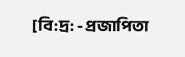[বি:দ্ৰ: - প্ৰজাপিতা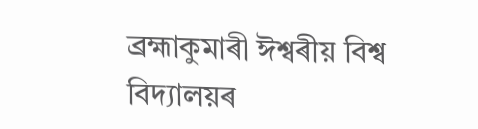ব্ৰহ্মাকুমাৰী ঈশ্বৰীয় বিশ্ব বিদ্যালয়ৰ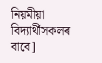নিয়মীয়া বিদ্যাৰ্থীসকলৰ বাবে]